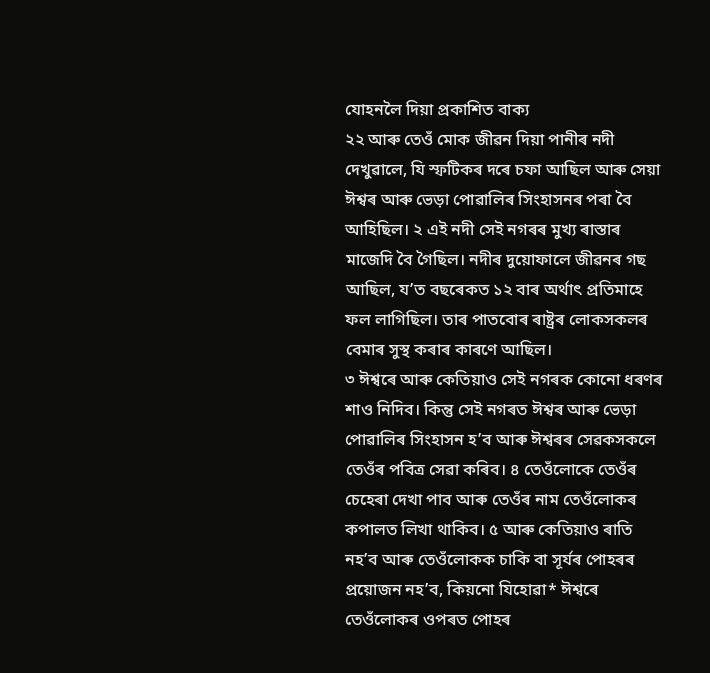যোহনলৈ দিয়া প্ৰকাশিত বাক্য
২২ আৰু তেওঁ মোক জীৱন দিয়া পানীৰ নদী দেখুৱালে, যি স্ফটিকৰ দৰে চফা আছিল আৰু সেয়া ঈশ্বৰ আৰু ভেড়া পোৱালিৰ সিংহাসনৰ পৰা বৈ আহিছিল। ২ এই নদী সেই নগৰৰ মুখ্য ৰাস্তাৰ মাজেদি বৈ গৈছিল। নদীৰ দুয়োফালে জীৱনৰ গছ আছিল, যʼত বছৰেকত ১২ বাৰ অৰ্থাৎ প্ৰতিমাহে ফল লাগিছিল। তাৰ পাতবোৰ ৰাষ্ট্ৰৰ লোকসকলৰ বেমাৰ সুস্থ কৰাৰ কাৰণে আছিল।
৩ ঈশ্বৰে আৰু কেতিয়াও সেই নগৰক কোনো ধৰণৰ শাও নিদিব। কিন্তু সেই নগৰত ঈশ্বৰ আৰু ভেড়া পোৱালিৰ সিংহাসন হʼব আৰু ঈশ্বৰৰ সেৱকসকলে তেওঁৰ পবিত্ৰ সেৱা কৰিব। ৪ তেওঁলোকে তেওঁৰ চেহেৰা দেখা পাব আৰু তেওঁৰ নাম তেওঁলোকৰ কপালত লিখা থাকিব। ৫ আৰু কেতিয়াও ৰাতি নহʼব আৰু তেওঁলোকক চাকি বা সূৰ্যৰ পোহৰৰ প্ৰয়োজন নহʼব, কিয়নো যিহোৱা* ঈশ্বৰে তেওঁলোকৰ ওপৰত পোহৰ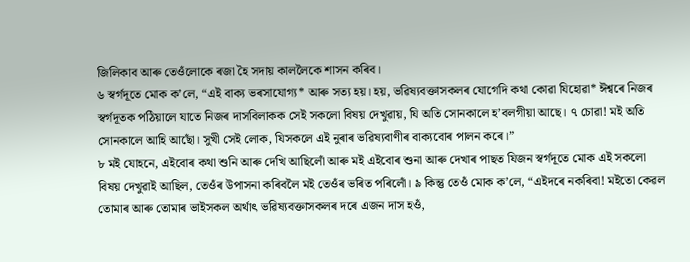জিলিকাব আৰু তেওঁলোকে ৰজা হৈ সদায় কাললৈকে শাসন কৰিব।
৬ স্বৰ্গদূতে মোক কʼলে, “এই বাক্য ভৰসাযোগ্য* আৰু সত্য হয়। হয়, ভৱিষ্যবক্তাসকলৰ যোগেদি কথা কোৱা যিহোৱা* ঈশ্বৰে নিজৰ স্বৰ্গদূতক পঠিয়ালে যাতে নিজৰ দাসবিলাকক সেই সকলো বিষয় দেখুৱায়, যি অতি সোনকালে হʼবলগীয়া আছে। ৭ চোৱা! মই অতি সোনকালে আহি আছোঁ। সুখী সেই লোক, যিসকলে এই নুৰাৰ ভৱিষ্যবাণীৰ বাক্যবোৰ পালন কৰে।”
৮ মই যোহনে, এইবোৰ কথা শুনি আৰু দেখি আছিলোঁ আৰু মই এইবোৰ শুনা আৰু দেখাৰ পাছত যিজন স্বৰ্গদূতে মোক এই সকলো বিষয় দেখুৱাই আছিল, তেওঁৰ উপাসনা কৰিবলৈ মই তেওঁৰ ভৰিত পৰিলোঁ। ৯ কিন্তু তেওঁ মোক কʼলে, “এইদৰে নকৰিবা! মইতো কেৱল তোমাৰ আৰু তোমাৰ ভাইসকল অৰ্থাৎ ভৱিষ্যবক্তাসকলৰ দৰে এজন দাস হওঁ,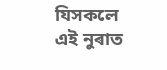যিসকলে এই নুৰাত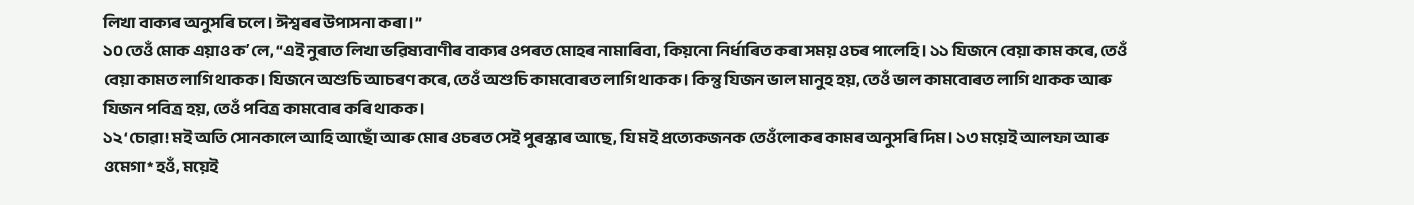লিখা বাক্যৰ অনুসৰি চলে। ঈশ্বৰৰ উপাসনা কৰা।”
১০ তেওঁ মোক এয়াও কʼলে, “এই নুৰাত লিখা ভৱিষ্যবাণীৰ বাক্যৰ ওপৰত মোহৰ নামাৰিবা, কিয়নো নিৰ্ধাৰিত কৰা সময় ওচৰ পালেহি। ১১ যিজনে বেয়া কাম কৰে, তেওঁ বেয়া কামত লাগি থাকক। যিজনে অশুচি আচৰণ কৰে, তেওঁ অশুচি কামবোৰত লাগি থাকক। কিন্তু যিজন ভাল মানুহ হয়, তেওঁ ভাল কামবোৰত লাগি থাকক আৰু যিজন পবিত্ৰ হয়, তেওঁ পবিত্ৰ কামবোৰ কৰি থাকক।
১২ ‘চোৱা! মই অতি সোনকালে আহি আছোঁ আৰু মোৰ ওচৰত সেই পুৰস্কাৰ আছে, যি মই প্ৰত্যেকজনক তেওঁলোকৰ কামৰ অনুসৰি দিম। ১৩ ময়েই আলফা আৰু ওমেগা* হওঁ, ময়েই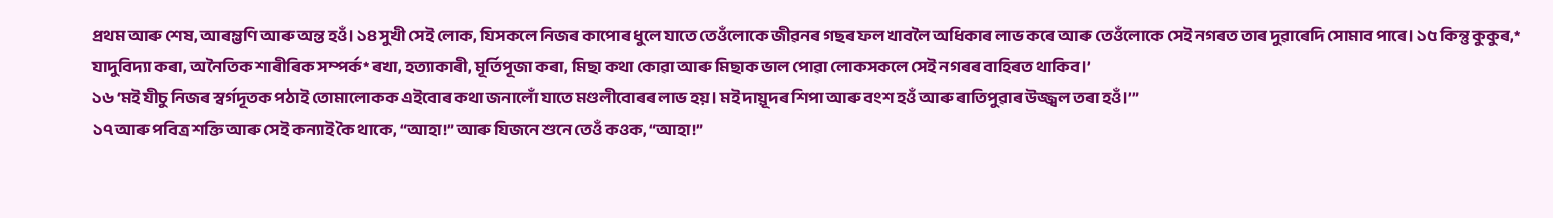প্ৰথম আৰু শেষ, আৰম্ভণি আৰু অন্ত হওঁ। ১৪ সুখী সেই লোক, যিসকলে নিজৰ কাপোৰ ধুলে যাতে তেওঁলোকে জীৱনৰ গছৰ ফল খাবলৈ অধিকাৰ লাভ কৰে আৰু তেওঁলোকে সেই নগৰত তাৰ দুৱাৰেদি সোমাব পাৰে। ১৫ কিন্তু কুকুৰ,* যাদুবিদ্যা কৰা, অনৈতিক শাৰীৰিক সম্পৰ্ক* ৰখা, হত্যাকাৰী, মূৰ্তিপূজা কৰা, মিছা কথা কোৱা আৰু মিছাক ভাল পোৱা লোকসকলে সেই নগৰৰ বাহিৰত থাকিব।’
১৬ ‘মই যীচু নিজৰ স্বৰ্গদূতক পঠাই তোমালোকক এইবোৰ কথা জনালোঁ যাতে মণ্ডলীবোৰৰ লাভ হয়। মই দায়ূদৰ শিপা আৰু বংশ হওঁ আৰু ৰাতিপুৱাৰ উজ্জ্বল তৰা হওঁ।’”
১৭ আৰু পবিত্ৰ শক্তি আৰু সেই কন্যাই কৈ থাকে, “আহা!” আৰু যিজনে শুনে তেওঁ কওক, “আহা!”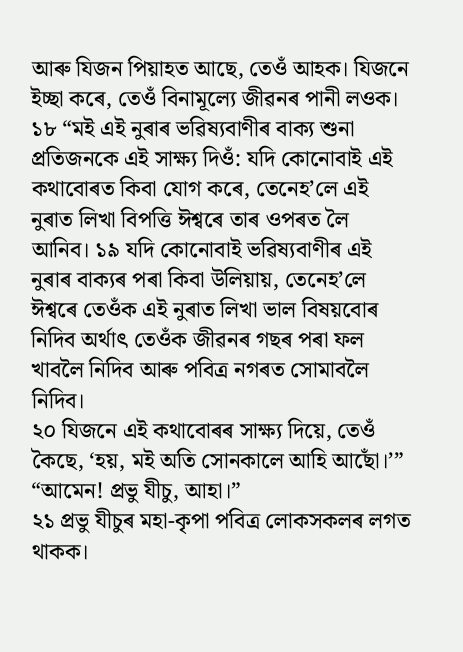আৰু যিজন পিয়াহত আছে, তেওঁ আহক। যিজনে ইচ্ছা কৰে, তেওঁ বিনামূল্যে জীৱনৰ পানী লওক।
১৮ “মই এই নুৰাৰ ভৱিষ্যবাণীৰ বাক্য শুনা প্ৰতিজনকে এই সাক্ষ্য দিওঁ: যদি কোনোবাই এই কথাবোৰত কিবা যোগ কৰে, তেনেহʼলে এই নুৰাত লিখা বিপত্তি ঈশ্বৰে তাৰ ওপৰত লৈ আনিব। ১৯ যদি কোনোবাই ভৱিষ্যবাণীৰ এই নুৰাৰ বাক্যৰ পৰা কিবা উলিয়ায়, তেনেহʼলে ঈশ্বৰে তেওঁক এই নুৰাত লিখা ভাল বিষয়বোৰ নিদিব অৰ্থাৎ তেওঁক জীৱনৰ গছৰ পৰা ফল খাবলৈ নিদিব আৰু পবিত্ৰ নগৰত সোমাবলৈ নিদিব।
২০ যিজনে এই কথাবোৰৰ সাক্ষ্য দিয়ে, তেওঁ কৈছে, ‘হয়, মই অতি সোনকালে আহি আছোঁ।’”
“আমেন! প্ৰভু যীচু, আহা।”
২১ প্ৰভু যীচুৰ মহা-কৃপা পবিত্ৰ লোকসকলৰ লগত থাকক।